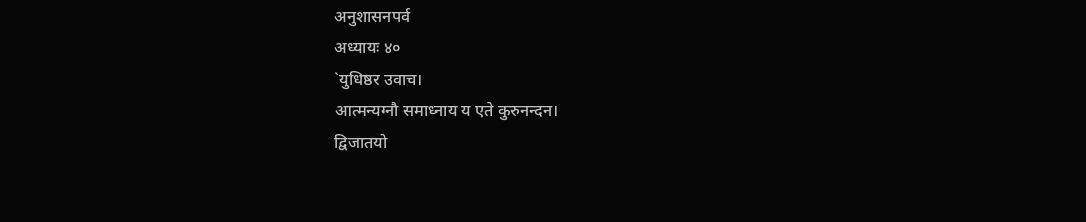अनुशासनपर्व
अध्यायः ४०
`युधिष्ठर उवाच।
आत्मन्यग्नौ समाध्नाय य एते कुरुनन्दन।
द्विजातयो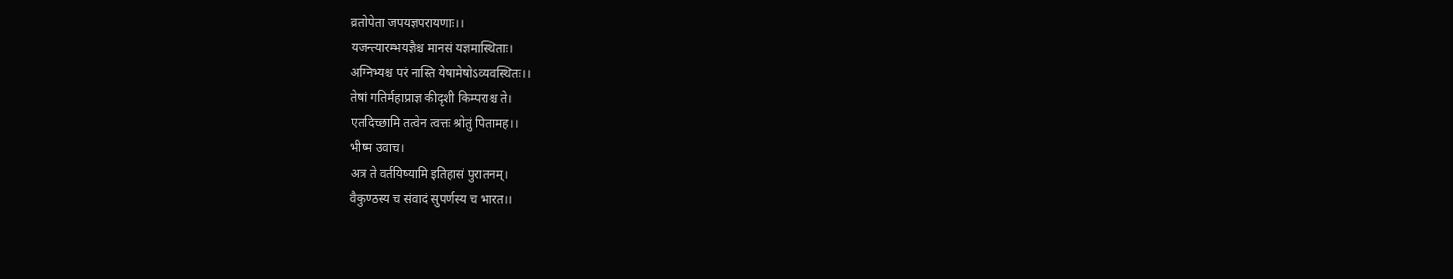व्रतोपेता जपयज्ञपरायणाः।।
यजन्त्यारम्भयज्ञैश्च मानसं यज्ञमास्थिताः।
अग्निभ्यश्च परं नास्ति येषामेषोऽव्यवस्थितः।।
तेषां गतिर्महाप्राज्ञ कीदृशी किम्पराश्च ते।
एतदिच्छामि तत्वेन त्वत्तः श्रोतुं पितामह।।
भीष्म उवाच।
अत्र ते वर्तयिष्यामि इतिहासं पुरातनम्।
वैकुण्ठस्य च संवादं सुपर्णस्य च भारत।।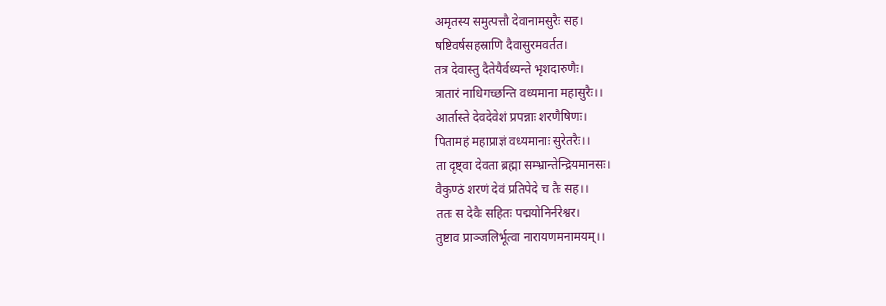अमृतस्य समुत्पत्तौ देवानामसुरैः सह।
षष्टिवर्षसहस्राणि दैवासुरमवर्तत।
तत्र देवास्तु दैतेयैर्वध्यन्ते भृशदारुणैः।
त्रातारं नाधिगच्छन्ति वध्यमाना महासुरैः।।
आर्तास्ते देवदेवेशं प्रपन्नाः शरणैषिणः।
पितामहं महाप्राज्ञं वध्यमानाः सुरेतरैः।।
ता दृष्ट्वा देवता ब्रह्मा सम्भ्रान्तेन्द्रियमानसः।
वैकुण्ठं शरणं देवं प्रतिपेदे च तैः सह।।
ततः स देवैः सहितः पद्मयोनिर्नरेश्वर।
तुष्टाव प्राञ्जलिर्भूत्वा नारायणमनामयम्।।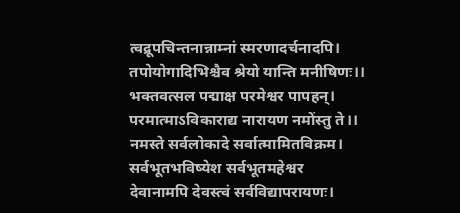त्वद्रूपचिन्तनान्नाम्नां स्मरणादर्चनादपि।
तपोयोगादिभिश्चैव श्रेयो यान्ति मनीषिणः।।
भक्तवत्सल पद्माक्ष परमेश्वर पापहन्।
परमात्माऽविकाराद्य नारायण नमोंस्तु ते।।
नमस्ते सर्वलोकादे सर्वात्मामितविक्रम।
सर्वभूतभविष्येश सर्वभूतमहेश्वर
देवानामपि देवस्त्वं सर्वविद्यापरायणः।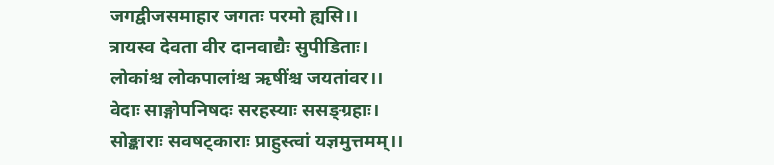जगद्वीजसमाहार जगतः परमो ह्यसि।।
त्रायस्व देवता वीर दानवाद्यैः सुपीडिताः।
लोकांश्च लोकपालांश्च ऋषींश्च जयतांवर।।
वेदाः साङ्गोपनिषदः सरहस्याः ससङ्ग्रहाः।
सोङ्काराः सवषट्काराः प्राहुस्त्वां यज्ञमुत्तमम्।।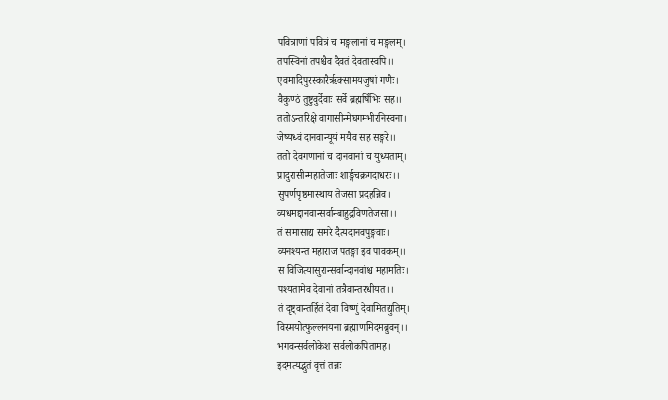पवित्राणां पवित्रं च मङ्गलानां च मङ्गलम्।
तपस्विनां तपश्चैव दैवतं देवतास्वपि।।
एवमादिपुरस्कारैर्ऋक्सामयजुषां गणैः।
वैकुण्ठं तुष्टुवुर्देवाः सर्वे ब्रह्मर्षिभिः सह।।
ततोऽन्तरिक्षे वागासीन्मेघगम्भीरनिस्वना।
जेष्यध्वं दानवान्यूयं मयैव सह सङ्गरे।।
ततो देवगणानां च दानवानां च युध्यताम्।
प्रादुरासीन्महातेजाः शार्ङ्गचक्रगदाधरः।।
सुपर्णपृष्ठमास्थाय तेजसा प्रदहन्निव।
व्यधमद्दानवान्सर्वान्बाहुद्रविणतेजसा।।
तं समासाद्य समरे दैत्यदानवपुङ्गवाः।
व्यनश्यन्त महाराज पतङ्गा इव पावकम्।।
स विजित्यासुरान्सर्वान्दानवांश्च महामतिः।
पश्यतामेव देवानां तत्रैवान्तरधीयत।।
तं दृष्ट्वान्तर्हितं देवा विष्णुं देवामितद्युतिम्।
विस्मयोत्फुल्लनयना ब्रह्माणमिदमब्रुवन्।।
भगवन्सर्वलोकेश सर्वलोकपितामह।
इदमत्यद्भुतं वृत्तं तन्नः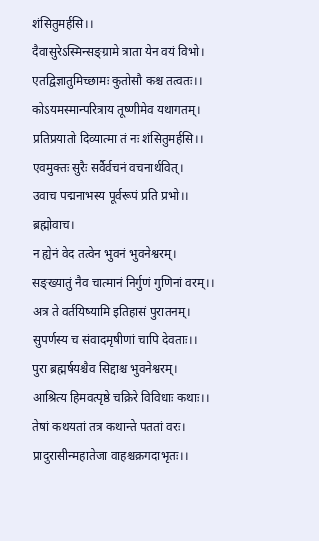शंसितुमर्हसि।।
दैवासुरेऽस्मिन्सङ्ग्रामे त्राता येन वयं विभो।
एतद्विज्ञातुमिच्छामः कुतोसौ कश्च तत्वतः।।
कोऽयमस्मान्परित्राय तूष्णीमेव यथागतम्।
प्रतिप्रयातो दिव्यात्मा तं नः शंसितुमर्हसि।।
एवमुक्तः सुरैः सर्वैर्वचनं वचनार्थवित्।
उवाच पद्मनाभस्य पूर्वरूपं प्रति प्रभो।।
ब्रह्मोवाच।
न ह्येनं वेद तत्वेन भुवनं भुवनेश्वरम्।
सङ्ख्यातुं नैव चात्मानं निर्गुणं गुणिनां वरम्।।
अत्र ते वर्तयिष्यामि इतिहासं पुरातनम्।
सुपर्णस्य च संवादमृषीणां चापि देवताः।।
पुरा ब्रह्मर्षयश्चैव सिद्दाश्च भुवनेश्वरम्।
आश्रित्य हिमवत्पृष्ठे चक्रिरे विविधाः कथाः।।
तेषां कथयतां तत्र कथान्ते पततां वरः।
प्रादुरासीन्महातेजा वाहश्चक्रगदाभृतः।।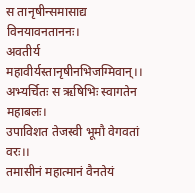स तानृषीन्समासाद्य विनयावनताननः।
अवतीर्य महावीर्यस्तानृषीनभिजग्मिवान्।।
अभ्यर्चितः स ऋषिभिः स्वागतेन महाबलः।
उपाविशत तेजस्वी भूमौ वेगवतां वरः।।
तमासीनं महात्मानं वैनतेयं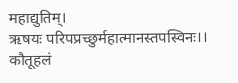महाद्युतिम्।
ऋषयः परिपप्रच्छुर्महात्मानस्तपस्विनः।।
कौतूहलं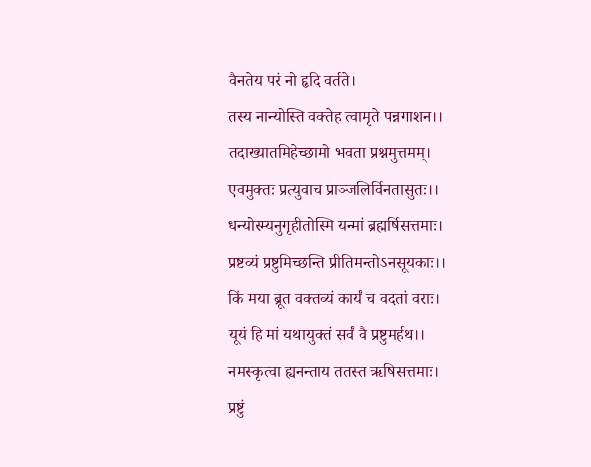वैनतेय परं नो हृदि वर्तते।
तस्य नान्योस्ति वक्तेह त्वामृते पन्नगाशन।।
तदाख्यातमिहेच्छामो भवता प्रश्नमुत्तमम्।
एवमुक्तः प्रत्युवाच प्राञ्जलिर्विनतासुतः।।
धन्योस्म्यनुगृहीतोस्मि यन्मां ब्रह्मर्षिसत्तमाः।
प्रष्टव्यं प्रष्टुमिच्छन्ति प्रीतिमन्तोऽनसूयकाः।।
किं मया ब्रूत वक्तव्यं कार्यं च वदतां वराः।
यूयं हि मां यथायुक्तं सर्वं वै प्रष्टुमर्हथ।।
नमस्कृत्वा ह्यनन्ताय ततस्त ऋषिसत्तमाः।
प्रष्टुं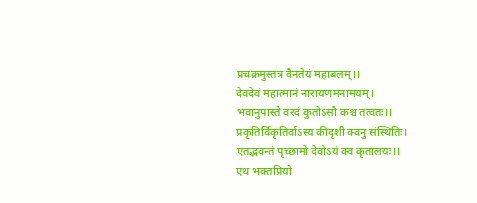प्रचक्रमुस्तत्र वैनतेयं महाबलम्।।
देवदेवं महात्मानं नारायणमनामयम्।
भवानुपास्ते वरदं कुतोऽसौ कश्च तत्वतः।।
प्रकृतिर्विकृतिर्वाऽस्य कीदृशी क्वनु संस्थितिः।
एतद्भवन्तं पृच्छामो देवोऽयं क्व कृतालयः।।
एथ भक्तप्रियो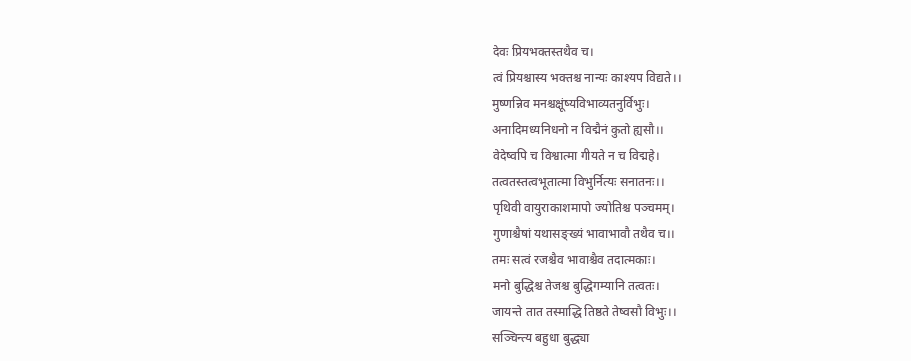देवः प्रियभक्तस्तथैव च।
त्वं प्रियश्चास्य भक्तश्च नान्यः काश्यप विद्यते।।
मुष्णन्निव मनश्चक्षूंष्यविभाव्यतनुर्विभुः।
अनादिमध्यनिधनो न विद्मैनं कुतो ह्यसौ।।
वेदेष्वपि च विश्वात्मा गीयते न च विद्महे।
तत्वतस्तत्वभूतात्मा विभुर्नित्यः सनातनः।।
पृथिवी वायुराकाशमापो ज्योतिश्च पञ्चमम्।
गुणाश्चैषां यथासङ्ख्यं भावाभावौ तथैव च।।
तमः सत्वं रजश्चैव भावाश्चैव तदात्मकाः।
मनो बुद्धिश्च तेजश्च बुद्धिगम्यानि तत्वतः।
जायन्ते तात तस्माद्धि तिष्ठते तेष्वसौ विभुः।।
सञ्चिन्त्य बहुधा बुद्ध्या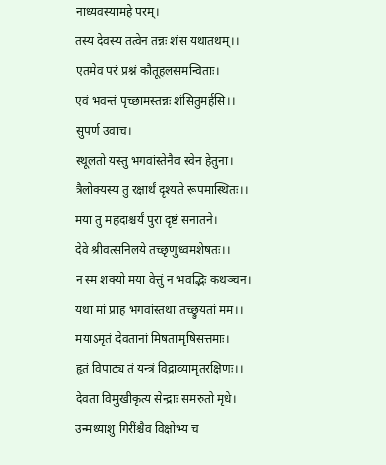नाध्यवस्यामहे परम्।
तस्य देवस्य तत्वेन तन्नः शंस यथातथम्।।
एतमेव परं प्रश्नं कौतूहलसमन्विताः।
एवं भवन्तं पृच्छामस्तन्नः शंसितुमर्हसि।।
सुपर्ण उवाच।
स्थूलतो यस्तु भगवांस्तेनैव स्वेन हेतुना।
त्रैलोक्यस्य तु रक्षार्थं दृश्यते रूपमास्थितः।।
मया तु महदाश्चर्यं पुरा दृष्टं सनातने।
देवे श्रीवत्सनिलये तच्छृणुध्वमशेषतः।।
न स्म शक्यो मया वेत्तुं न भवद्भिः कथञ्चन।
यथा मां प्राह भगवांस्तथा तच्छ्रुयतां मम।।
मयाऽमृतं देवतानां मिषतामृषिसत्तमाः।
हृतं विपाट्य तं यन्त्रं विद्राव्यामृतरक्षिणः।।
देवता विमुखीकृत्य सेन्द्राः समरुतो मृधे।
उन्मथ्याशु गिरींश्चैव विक्षोभ्य च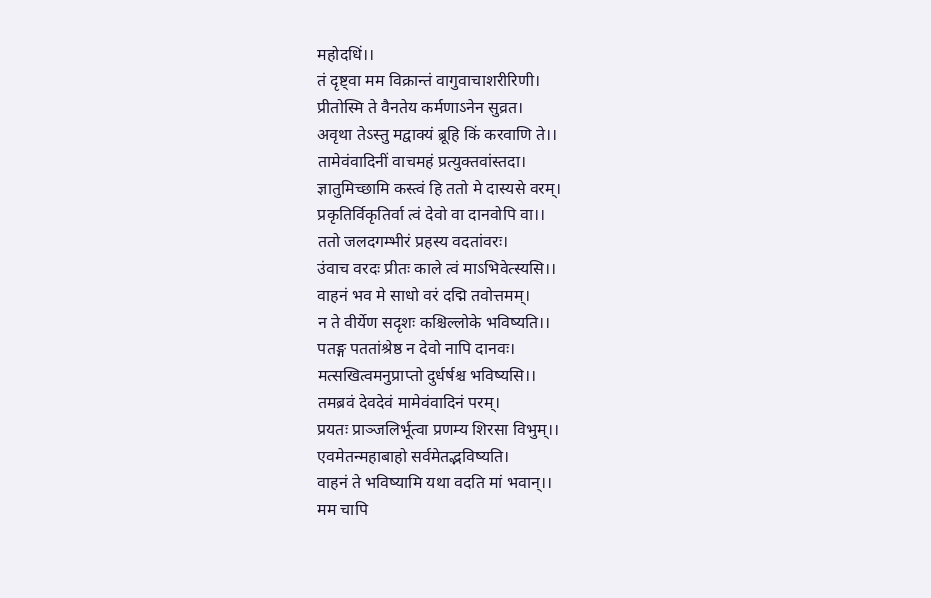महोदधिं।।
तं दृष्ट्वा मम विक्रान्तं वागुवाचाशरीरिणी।
प्रीतोस्मि ते वैनतेय कर्मणाऽनेन सुव्रत।
अवृथा तेऽस्तु मद्वाक्यं ब्रूहि किं करवाणि ते।।
तामेवंवादिनीं वाचमहं प्रत्युक्तवांस्तदा।
ज्ञातुमिच्छामि कस्त्वं हि ततो मे दास्यसे वरम्।
प्रकृतिर्विकृतिर्वा त्वं देवो वा दानवोपि वा।।
ततो जलदगम्भीरं प्रहस्य वदतांवरः।
उंवाच वरदः प्रीतः काले त्वं माऽभिवेत्स्यसि।।
वाहनं भव मे साधो वरं दद्मि तवोत्तमम्।
न ते वीर्येण सदृशः कश्चिल्लोके भविष्यति।।
पतङ्ग पततांश्रेष्ठ न देवो नापि दानवः।
मत्सखित्वमनुप्राप्तो दुर्धर्षश्च भविष्यसि।।
तमब्रवं देवदेवं मामेवंवादिनं परम्।
प्रयतः प्राञ्जलिर्भूत्वा प्रणम्य शिरसा विभुम्।।
एवमेतन्महाबाहो सर्वमेतद्भविष्यति।
वाहनं ते भविष्यामि यथा वदति मां भवान्।।
मम चापि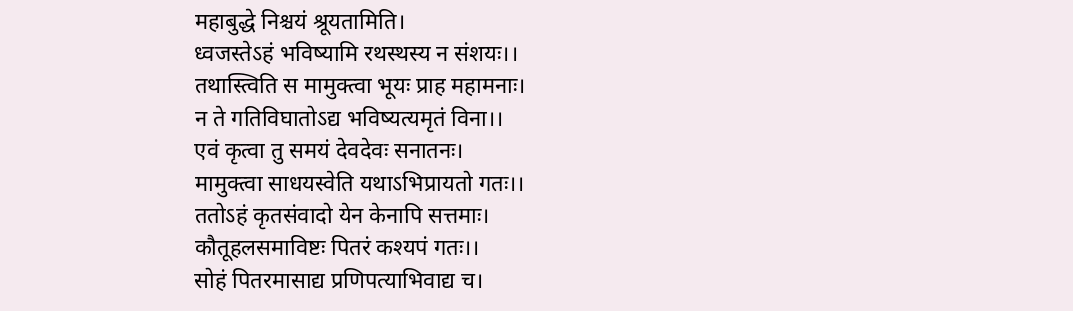महाबुद्धे निश्चयं श्रूयतामिति।
ध्वजस्तेऽहं भविष्यामि रथस्थस्य न संशयः।।
तथास्त्विति स मामुक्त्वा भूयः प्राह महामनाः।
न ते गतिविघातोऽद्य भविष्यत्यमृतं विना।।
एवं कृत्वा तु समयं देवदेवः सनातनः।
मामुक्त्वा साधयस्वेति यथाऽभिप्रायतो गतः।।
ततोऽहं कृतसंवादो येन केनापि सत्तमाः।
कौतूहलसमाविष्टः पितरं कश्यपं गतः।।
सोहं पितरमासाद्य प्रणिपत्याभिवाद्य च।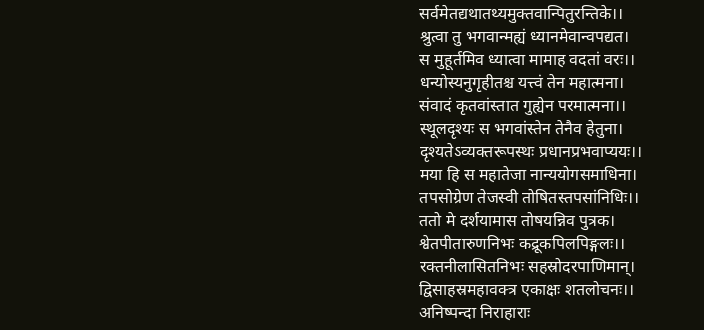सर्वमेतद्यथातथ्यमुक्तवान्पितुरन्तिके।।
श्रुत्वा तु भगवान्मह्यं ध्यानमेवान्वपद्यत।
स मुहूर्तमिव ध्यात्वा मामाह वदतां वरः।।
धन्योस्यनुगृहीतश्च यत्त्वं तेन महात्मना।
संवादं कृतवांस्तात गुह्येन परमात्मना।।
स्थूलदृश्यः स भगवांस्तेन तेनैव हेतुना।
दृश्यतेऽव्यक्तरूपस्थः प्रधानप्रभवाप्ययः।।
मया हि स महातेजा नान्ययोगसमाधिना।
तपसोग्रेण तेजस्वी तोषितस्तपसांनिधिः।।
ततो मे दर्शयामास तोषयन्निव पुत्रक।
श्वेतपीतारुणनिभः कद्रूकपिलपिङ्गलः।।
रक्तनीलासितनिभः सहस्रोदरपाणिमान्।
द्विसाहस्रमहावक्त्र एकाक्षः शतलोचनः।।
अनिष्पन्दा निराहाराः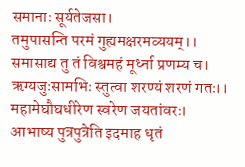समानाः सूर्यतेजसा।
तमुपासन्ति परमं गुह्यमक्षरमव्ययम्।।
समासाद्य तु तं विश्वमहं मूर्ध्ना प्रणम्य च।
ऋग्यजुःसामभिः स्तुत्वा शरण्यं शरणं गतः।।
महामेघौघधीरेण स्वरेण जयतांवरः।
आभाष्य पुत्रपुत्रेति इदमाह धृतं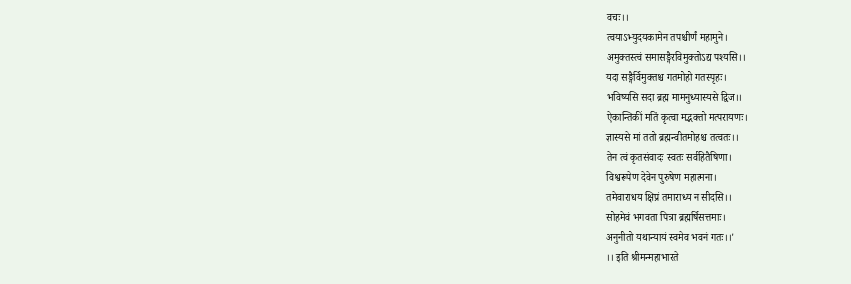वचः।।
त्वयाऽभ्युदयकामेन तपश्चीर्णं महामुने।
अमुक्तस्त्वं समासङ्गैरविमुक्तोऽद्य पश्यसि।।
यदा सङ्गैर्विमुक्तश्च गतमोहो गतस्पृहः।
भविष्यसि सदा ब्रह्म मामनुध्यास्यसे द्विज।।
ऐकान्तिकीं मतिं कृत्वा मद्भक्तो मत्परायणः।
ज्ञास्यसे मां ततो ब्रह्मन्वीतमोहश्च तत्वतः।।
तेन त्वं कृतसंवादः स्वतः सर्वहितैषिणा।
विश्वरूपेण देवेन पुरुषेण महात्मना।
तमेवाराधय क्षिप्रं तमाराध्य न सीदसि।।
सोहमेवं भगवता पित्रा ब्रह्मर्षिसत्तमाः।
अनुनीतो यथान्यायं स्वमेव भवनं गतः।।'
।। इति श्रीमन्महाभारते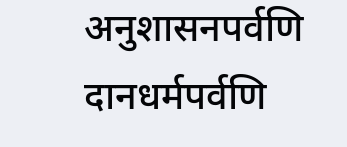अनुशासनपर्वणि
दानधर्मपर्वणि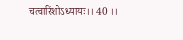चत्वारिंशोऽध्यायः।। 40 ।।